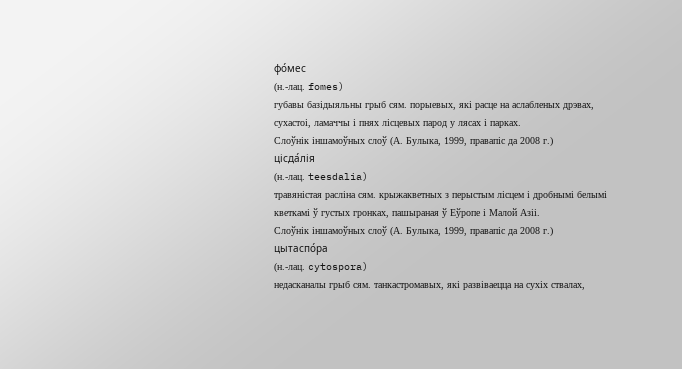фо́мес
(н.-лац. fomes)
губавы базідыяльны грыб сям. порыевых, які расце на аслабленых дрэвах, сухастоі, ламаччы і пнях лісцевых парод у лясах і парках.
Слоўнік іншамоўных слоў (А. Булыка, 1999, правапіс да 2008 г.)
цісда́лія
(н.-лац. teesdalia)
травяністая расліна сям. крыжакветных з перыстым лісцем і дробнымі белымі кветкамі ў густых гронках, пашыраная ў Еўропе і Малой Азіі.
Слоўнік іншамоўных слоў (А. Булыка, 1999, правапіс да 2008 г.)
цытаспо́ра
(н.-лац. cytospora)
недасканалы грыб сям. танкастромавых, які развіваецца на сухіх ствалах,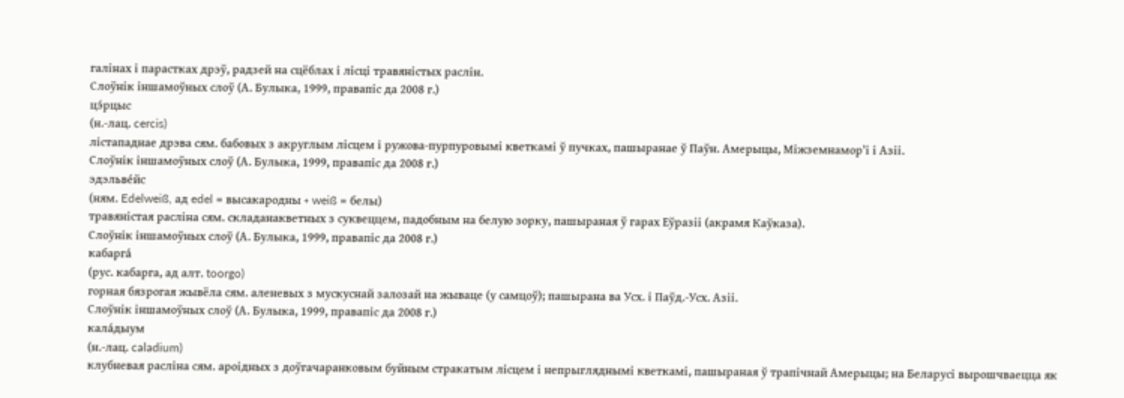галінах і парастках дрэў, радзей на сцёблах і лісці травяністых раслін.
Слоўнік іншамоўных слоў (А. Булыка, 1999, правапіс да 2008 г.)
цэ́рцыс
(н.-лац. cercis)
лістападнае дрэва сям. бабовых з акруглым лісцем і ружова-пурпуровымі кветкамі ў пучках, пашыранае ў Паўн. Амерыцы, Міжземнамор’і і Азіі.
Слоўнік іншамоўных слоў (А. Булыка, 1999, правапіс да 2008 г.)
эдэльве́йс
(ням. Edelweiß, ад edel = высакародны + weiß = белы)
травяністая расліна сям. складанакветных з суквеццем, падобным на белую зорку, пашыраная ў гарах Еўразіі (акрамя Каўказа).
Слоўнік іншамоўных слоў (А. Булыка, 1999, правапіс да 2008 г.)
кабарга́
(рус. кабарга, ад алт. toorgo)
горная бязрогая жывёла сям. аленевых з мускуснай залозай на жываце (у самцоў); пашырана ва Усх. і Паўд.-Усх. Азіі.
Слоўнік іншамоўных слоў (А. Булыка, 1999, правапіс да 2008 г.)
кала́дыум
(н.-лац. caladium)
клубневая расліна сям. ароідных з доўгачаранковым буйным стракатым лісцем і непрыгляднымі кветкамі, пашыраная ў трапічнай Амерыцы; на Беларусі вырошчваецца як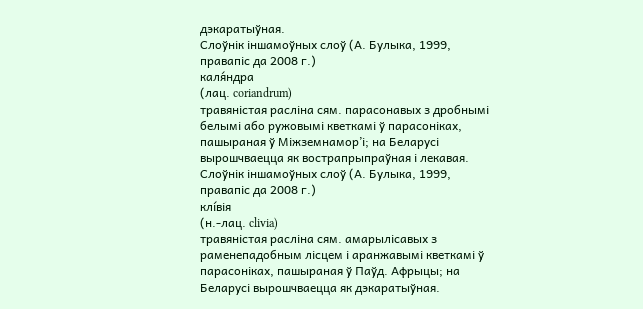дэкаратыўная.
Слоўнік іншамоўных слоў (А. Булыка, 1999, правапіс да 2008 г.)
каля́ндра
(лац. coriandrum)
травяністая расліна сям. парасонавых з дробнымі белымі або ружовымі кветкамі ў парасоніках, пашыраная ў Міжземнамор’і; на Беларусі вырошчваецца як вострапрыпраўная і лекавая.
Слоўнік іншамоўных слоў (А. Булыка, 1999, правапіс да 2008 г.)
клі́вія
(н.-лац. clivia)
травяністая расліна сям. амарылісавых з раменепадобным лісцем і аранжавымі кветкамі ў парасоніках, пашыраная ў Паўд. Афрыцы; на Беларусі вырошчваецца як дэкаратыўная.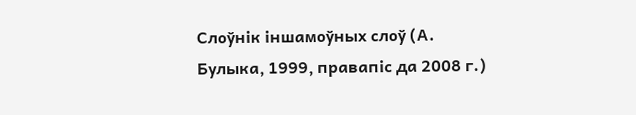Слоўнік іншамоўных слоў (А. Булыка, 1999, правапіс да 2008 г.)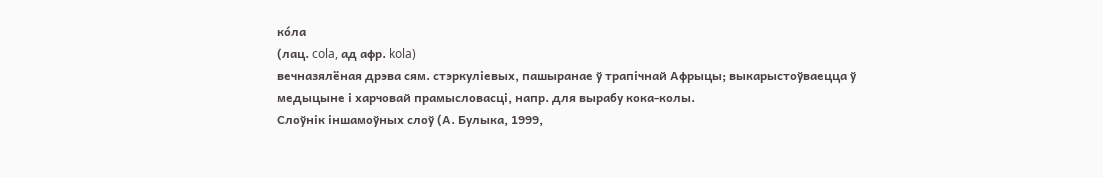ко́ла
(лац. cola, ад афр. kola)
вечназялёная дрэва сям. стэркуліевых, пашыранае ў трапічнай Афрыцы; выкарыстоўваецца ў медыцыне і харчовай прамысловасці, напр. для вырабу кока-колы.
Слоўнік іншамоўных слоў (А. Булыка, 1999,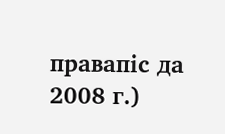правапіс да 2008 г.)